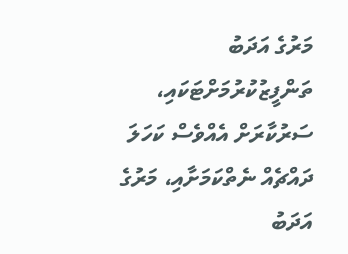މަރުގެ އަދަބު ތަންފީޒުކުރުމަށްޓަކައި، ސަރުކާރަށް އެއްވެސް ކަހަލަ ދައްޗެއް ނެތްކަމަށާއި، މަރުގެ އަދަބު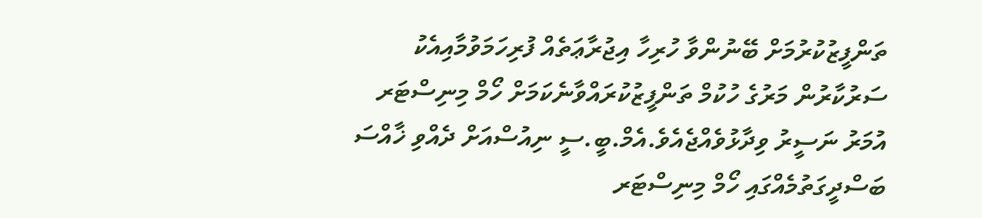ތަންފީޒުކުރުމަށް ބޭނުންވާ ހުރިހާ އިޖުރާޢަތެއް ފުރިހަމަވުމާއިއެކު ސަރުކާރުން މަރުގެ ހުކުމް ތަންފީޒުކުރައްވާނެކަމަށް ހޯމް މިނިސްޓަރ އުމަރު ނަސީރު ވިދާޅުވެއްޖެއެވެ.އެމް.ބީ.ސީ ނިއުސްއަށް ދެއްވި ޚާއްސަ ބަސްދީގަތުމެއްގައި ހޯމް މިނިސްޓަރ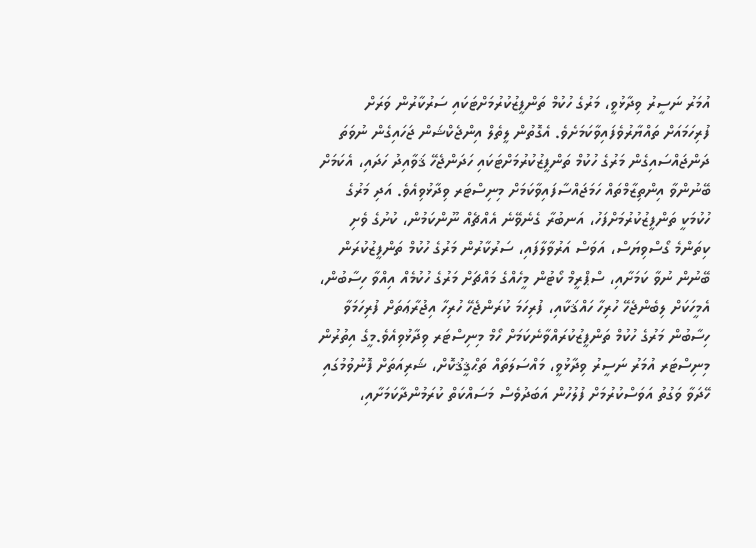އުމަރު ނަސީރު ވިދާޅުވީ، މަރުގެ ހުކުމް ތަންފީޒުކުރުމަށްޓަކައި ސަރުކާރުން ވަރަށް ފުރިހަމައަށް ތައްޔާރުވެފައިވާކަމަށެވެ. އެގޮތުން ލީތެލް އިންޖެކްޝަން ޖަހައިގެން ނުވަތަ ދަންޖައްސައިގެން މަރުގެ ހުކުމް ތަންފީޒުކުރުމަށްޓަކައި ހަދަންޖެހޭ ޤަވާއިދު ހަދައި، އެކަމަށް ބޭނުންވާ އިންތިޒާމްތައް ހަމަޖައްސާފައިވާކަމަށް މިނިސްޓަރ ވިދާޅުވިއެވެ. އަދި މަރުގެ ހުކުމަކީ ތަންފީޒުކުރުމަށްފަހު، އަނބުރާ ގެނެވޭނެ އެއްޗެއް ނޫންކަމުން، ކުށުގެ ވެށި ކިތަންމެ ގޯސްވިޔަސް، އަވަސް އަރުވާލާފައި، ސަރުކާރުން މަރުގެ ހުކުމް ތަންފީޒުކުރަން ބޭނުން ނުވާ ކަމަށާއި، ސްޕްރީމް ކޯޓުން މީހެއްގެ މައްޗަށް މަރުގެ ހުކުމެއް އިއްވާ ހިސާބުން، އެމީހަކަށް ލިބެންޖެހޭ ހުރިހާ ހައްޤަކާއި، ފުރިހަމަ ކުރަންޖެހޭ ހުރިހާ އިޖުރާޢަތަށް ފުރިހަމަވާ ހިސާބުން މަރުގެ ހުކުމް ތަންފީޒުކުރައްވާނެކަމަށް ހޯމް މިނިސްޓަރ ވިދާޅުވިއެވެ.މީގެ އިތުރުން މިނިސްޓަރ އުމަރު ނަސީރު ވިދާޅުވީ، މައްސަލަތައް ތަޙްޤީޤުކޮށް، ޝަރިއަތަށް ފޮނުވުމުގައި ހޭދަވާ ވަގުތު އަވަސްކުރުމަށް ފުލުހުން އަބަދުވެސް މަސައްކަތް ކުރަމުންދާކަމަށާއި،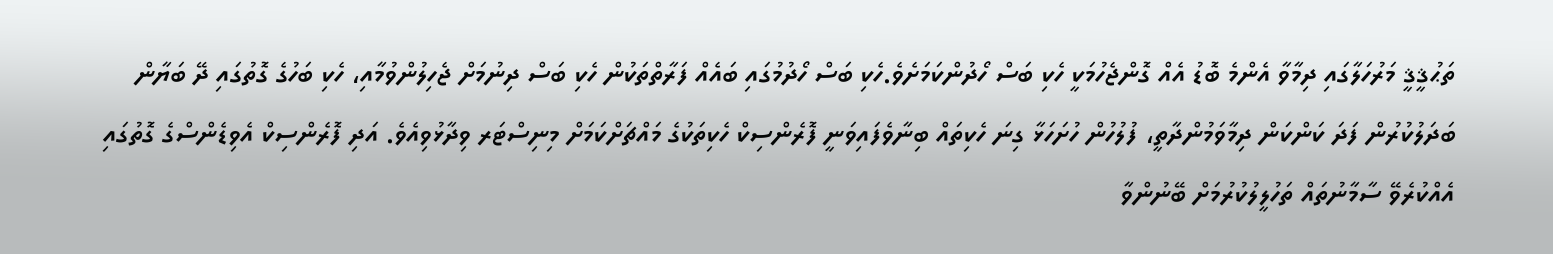ތަޙުޤީޤީ މަރުހަލާގައި ދިމާވާ އެންމެ ބޮޑު އެއް ގޮންޖެހުމަކީ ހެކި ބަސް ހޯދުންކަމަށެވެ.ހެކި ބަސް ހޯދުމުގައި ބައެއް ފަރާތްތަކުން ހެކި ބަސް ދިނުމަށް ޖެހިލުންވުމާއި، ހެކި ބަހުގެ ގޮތުގައި ދޭ ބަޔާން ބަދަލުކުރުން ފަދަ ކަންކަން ދިމާވަމުންދާތީ، ފުލުހުން ހުށަހަޅާ ގިނަ ހެކިތައް ބިނާވެފައިވަނީ ފޮރެންސިކް ހެކިތަކުގެ މައްޗަށްކަމަށް މިނިސްޓަރ ވިދާޅުވިއެވެ. އަދި ފޮރެންސިކް އެވިޑެންސްގެ ގޮތުގައި އެއްކުރެވޭ ސާމާނުތައް ތަހުލީލުކުރުމަށް ބޭނުންވާ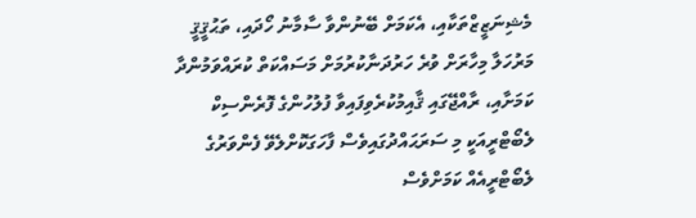މެޝިނަޒީޒްތަކާއި، އެކަމަށް ބޭނުންވާ ސާމާނު ހޯދައި، ތަޙުޤީޤީ މަރުހަލާ މިހާރަށް ވުރެ ހަރުދަނާކުރުމަށް މަސައްކަތް ކުރައްވަމުންދާ ކަމަށާއި، ރާއްޖޭގައި ޤާއިމުކުރެވިފައިވާ ފުލުހުންގެ ފޮރެންސިކް ލެބޯޓްރީއަކީ މި ސަރަޙައްދުގައިވެސް ފާހަގަކޮށްލެވޭ ފެންވަރުގެ ލެބޯޓްރީއެއް ކަމަށްވެސް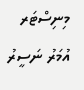މިނިސްޓަރ އުމަރު ނަސީރު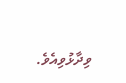ވިދާޅުވިއެވެ.